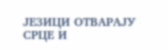ЈЕЗИЦИ ОТВАРАЈУ СРЦЕ И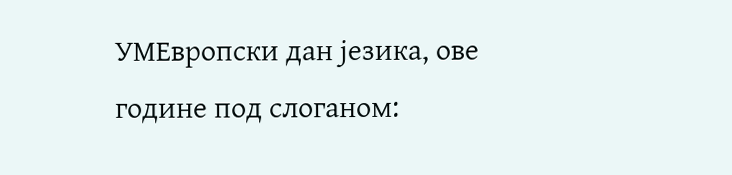УМЕвропски дан језика, ове године под слоганом: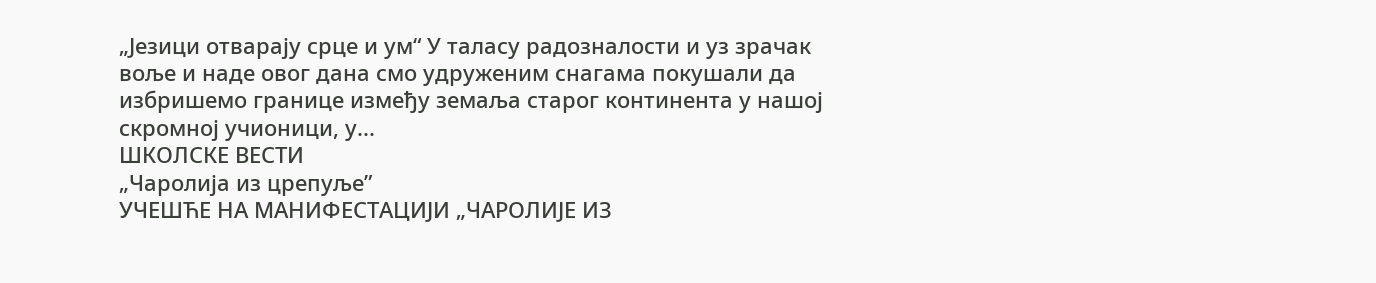„Језици отварају срце и ум“ У таласу радозналости и уз зрачак воље и наде овог дана смо удруженим снагама покушали да избришемо границе између земаља старог континента у нашој скромној учионици, у...
ШКОЛСКЕ ВЕСТИ
„Чаролија из црепуље”
УЧЕШЋЕ НА МАНИФЕСТАЦИЈИ „ЧАРОЛИЈЕ ИЗ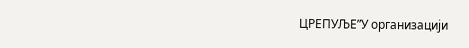ЦРЕПУЉЕ”У организацији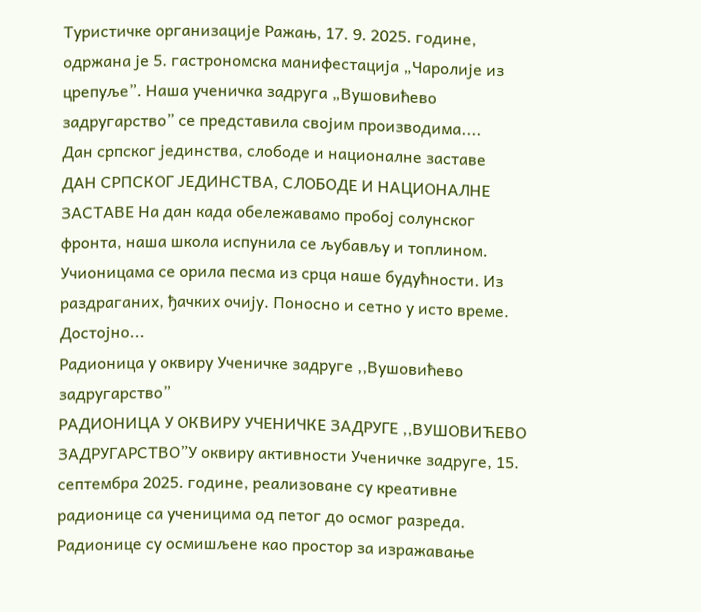Туристичке организације Ражањ, 17. 9. 2025. године, одржана је 5. гастрономска манифестација „Чаролије из црепуље”. Наша ученичка задруга „Вушовићево задругарство” се представила својим производима....
Дан српског јединства, слободе и националне заставе
ДАН СРПСКОГ ЈЕДИНСТВА, СЛОБОДЕ И НАЦИОНАЛНЕ ЗАСТАВЕ На дан када обележавамо пробој солунског фронта, наша школа испунила се љубављу и топлином. Учионицама се орила песма из срца наше будућности. Из раздраганих, ђачких очију. Поносно и сетно у исто време. Достојно...
Радионица у оквиру Ученичке задруге ,,Вушовићево задругарство”
РАДИОНИЦА У ОКВИРУ УЧЕНИЧКЕ ЗАДРУГЕ ,,ВУШОВИЋЕВО ЗАДРУГАРСТВО”У оквиру активности Ученичке задруге, 15. септембра 2025. године, реализоване су креативне радионице са ученицима од петог до осмог разреда. Радионице су осмишљене као простор за изражавање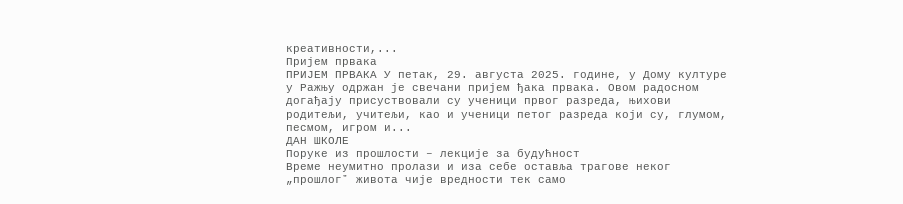креативности,...
Пријем првака
ПРИЈЕМ ПРВАКА У петак, 29. августа 2025. године, у Дому културе у Ражњу одржан је свечани пријем ђака првака. Овом радосном догађају присуствовали су ученици првог разреда, њихови родитељи, учитељи, као и ученици петог разреда који су, глумом, песмом, игром и...
ДАН ШКОЛЕ
Поруке из прошлости – лекције за будућност
Време неумитно пролази и иза себе оставља трагове неког „прошлогˮ живота чије вредности тек само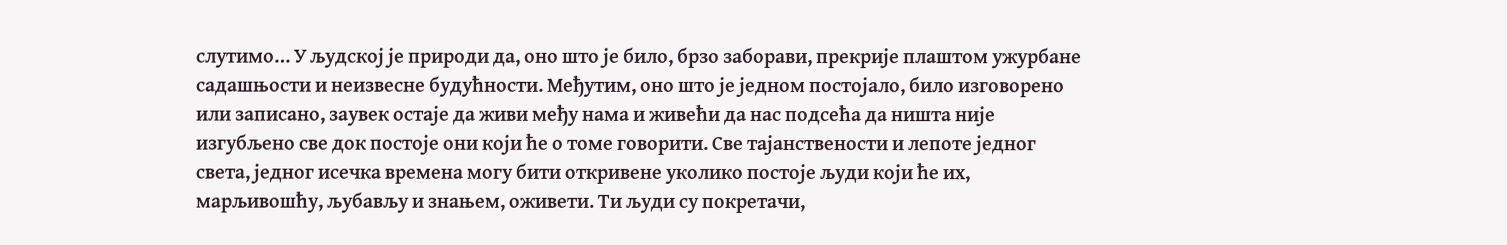слутимо… У људској је природи да, оно што је било, брзо заборави, прекрије плаштом ужурбане садашњости и неизвесне будућности. Међутим, оно што је једном постојало, било изговорено или записано, заувек остаје да живи међу нама и живећи да нас подсећа да ништа није изгубљено све док постоје они који ће о томе говорити. Све тајанствености и лепоте једног света, једног исечка времена могу бити откривене уколико постоје људи који ће их, марљивошћу, љубављу и знањем, оживети. Ти људи су покретачи,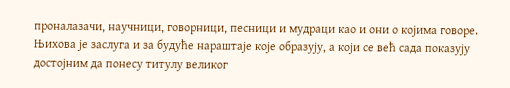проналазачи, научници, говорници, песници и мудраци као и они о којима говоре. Њихова је заслуга и за будуће нараштаје које образују, а који се већ сада показују достојним да понесу титулу великог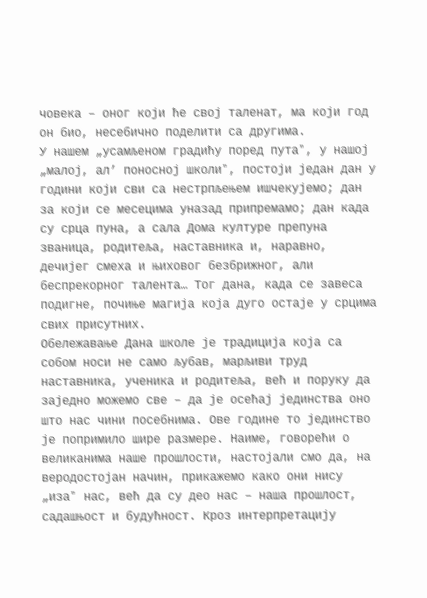човека – оног који ће свој таленат, ма који год он био, несебично поделити са другима.
У нашем „усамљеном градићу поред путаˮ, у нашој „малој, ал’ поносној школиˮ, постоји један дан у години који сви са нестрпљењем ишчекујемо; дан за који се месецима уназад припремамо; дан када су срца пуна, а сала Дома културе препуна званица, родитеља, наставника и, наравно, дечијег смеха и њиховог безбрижног, али беспрекорног талента… Тог дана, када се завеса подигне, почиње магија која дуго остаје у срцима свих присутних.
Обележавање Дана школе је традиција која са собом носи не само љубав, марљиви труд наставника, ученика и родитеља, већ и поруку да заједно можемо све – да је осећај јединства оно што нас чини посебнима. Ове године то јединство је попримило шире размере. Наиме, говорећи о великанима наше прошлости, настојали смо да, на веродостојан начин, прикажемо како они нису „изаˮ нас, већ да су део нас – наша прошлост, садашњост и будућност. Кроз интерпретацију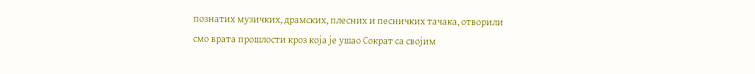познатих музичких, драмских, плесних и песничких тачака, отворили смо врата прошлости кроз која је ушао Сократ са својим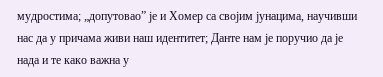мудростима; „допутоваоˮ је и Хомер са својим јунацима, научивши нас да у причама живи наш идентитет; Данте нам је поручио да је нада и те како важна у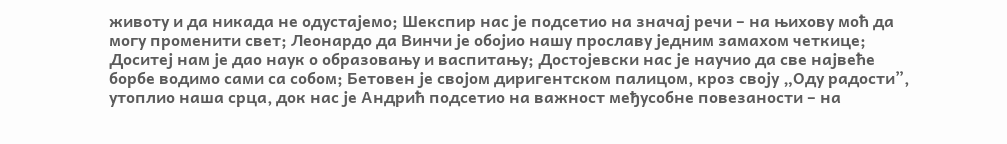животу и да никада не одустајемо; Шекспир нас је подсетио на значај речи – на њихову моћ да могу променити свет; Леонардо да Винчи је обојио нашу прославу једним замахом четкице; Доситеј нам је дао наук о образовању и васпитању; Достојевски нас је научио да све највеће борбе водимо сами са собом; Бетовен је својом диригентском палицом, кроз своју „Оду радостиˮ, утоплио наша срца, док нас је Андрић подсетио на важност међусобне повезаности – на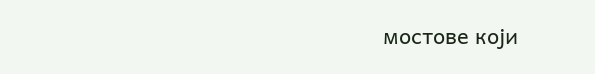мостове који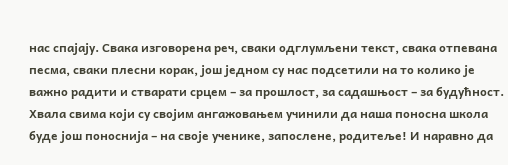нас спајају. Свака изговорена реч, сваки одглумљени текст, свака отпевана песма, сваки плесни корак, још једном су нас подсетили на то колико је важно радити и стварати срцем – за прошлост, за садашњост – за будућност.
Хвала свима који су својим ангажовањем учинили да наша поносна школа буде још поноснија – на своје ученике, запослене, родитеље! И наравно да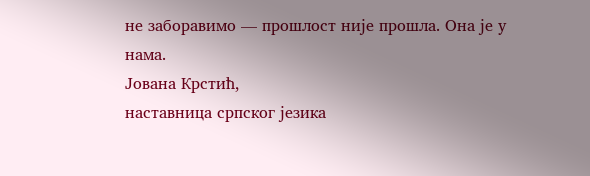не заборавимо — прошлост није прошла. Она је у нама.
Јована Крстић,
наставница српског језика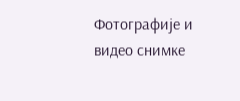Фотографије и видео снимке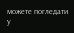можете погледати у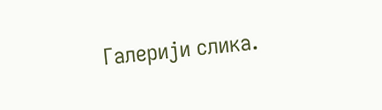Галерији слика.